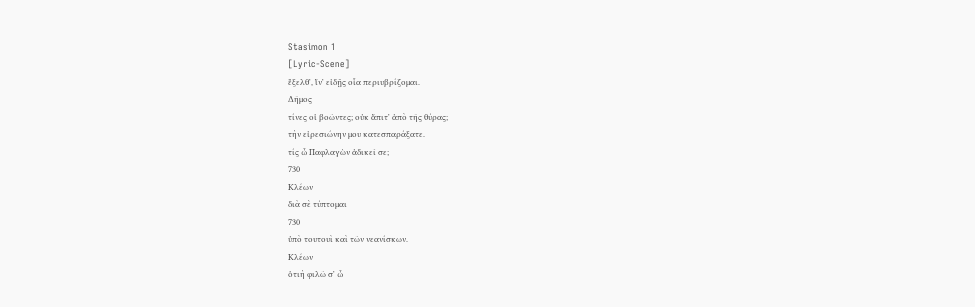Stasimon 1
[Lyric-Scene]
ἔξελθʼ, ἵνʼ εἰδῇς οἷα περιυβρίζομαι.
Δῆμος
τίνες οἱ βοῶντες; οὐκ ἄπιτʼ ἀπὸ τῆς θύρας;
τὴν εἰρεσιώνην μου κατεσπαράξατε.
τίς ὦ Παφλαγὼν ἀδικεῖ σε;
730
Κλέων
διὰ σὲ τύπτομαι
730
ὑπὸ τουτουὶ καὶ τῶν νεανίσκων.
Κλέων
ὁτιὴ φιλῶ σʼ ὦ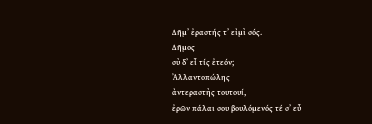Δῆμʼ ἐραστής τʼ εἰμὶ σός.
Δῆμος
σὺ δʼ εἶ τίς ἐτεόν;
Ἀλλαντοπώλης
ἀντεραστὴς τουτουί,
ἐρῶν πάλαι σου βουλόμενός τέ σʼ εὖ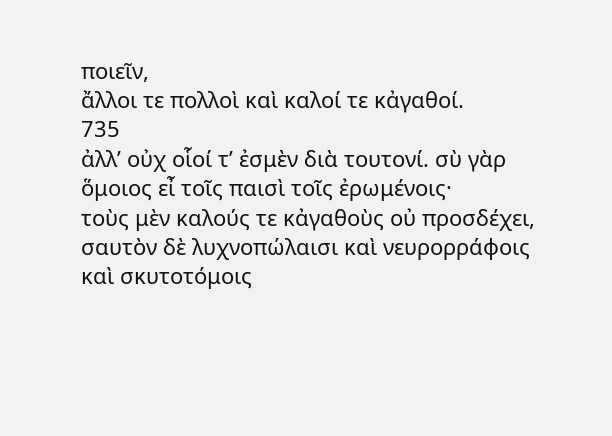ποιεῖν,
ἄλλοι τε πολλοὶ καὶ καλοί τε κἀγαθοί.
735
ἀλλʼ οὐχ οἷοί τʼ ἐσμὲν διὰ τουτονί. σὺ γὰρ
ὅμοιος εἶ τοῖς παισὶ τοῖς ἐρωμένοις·
τοὺς μὲν καλούς τε κἀγαθοὺς οὐ προσδέχει,
σαυτὸν δὲ λυχνοπώλαισι καὶ νευρορράφοις
καὶ σκυτοτόμοις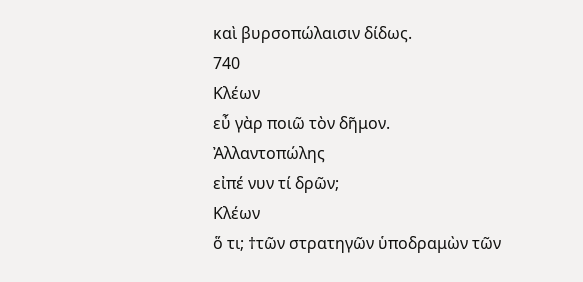καὶ βυρσοπώλαισιν δίδως.
740
Κλέων
εὖ γὰρ ποιῶ τὸν δῆμον.
Ἀλλαντοπώλης
εἰπέ νυν τί δρῶν;
Κλέων
ὅ τι; †τῶν στρατηγῶν ὑποδραμὼν τῶν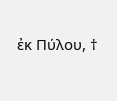ἐκ Πύλου, †